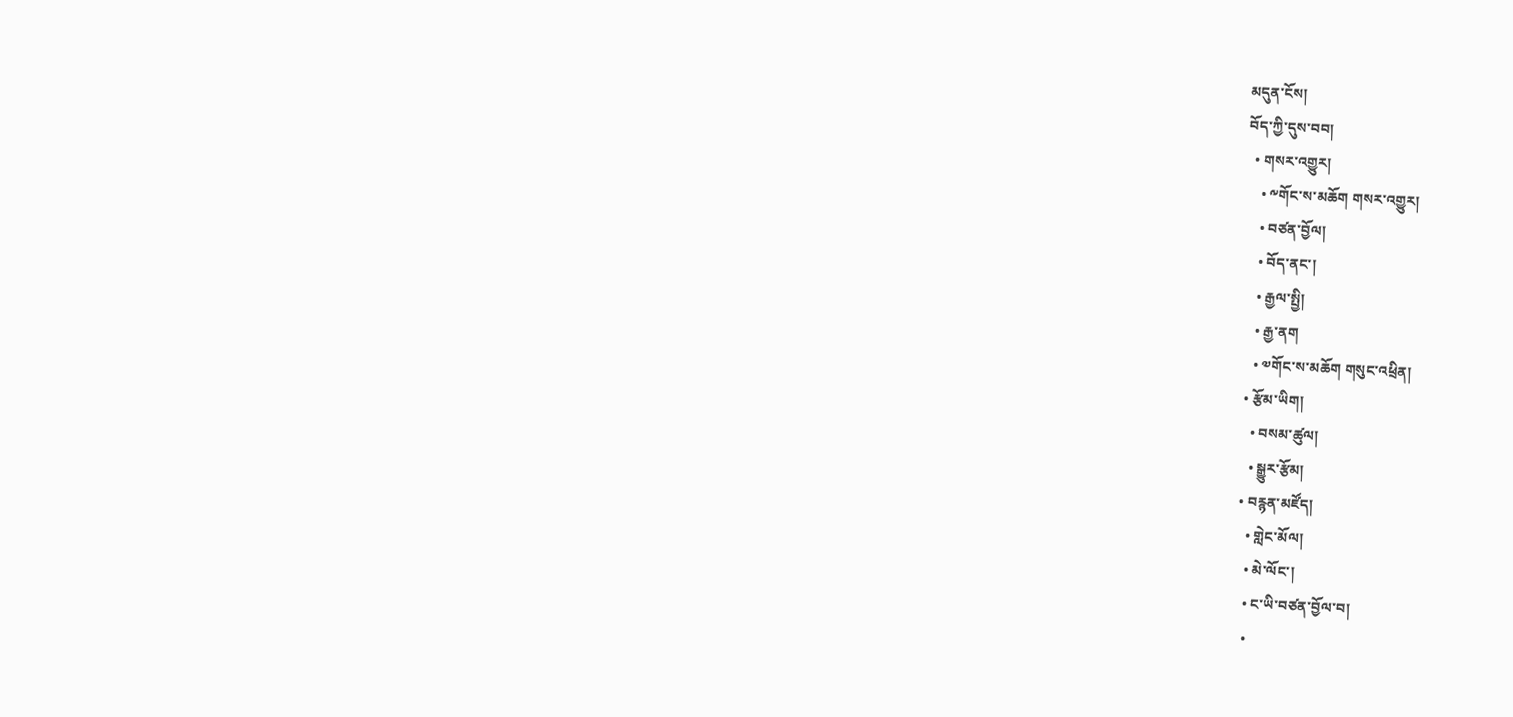མདུན་ངོས།
བོད་ཀྱི་དུས་བབ།
  • གསར་འགྱུར།
    • ༸གོང་ས་མཆོག གསར་འགྱུར།
    • བཙན་བྱོལ།
    • བོད་ནང་།
    • རྒྱལ་སྤྱི།
    • རྒྱ་ནག
    • ༧གོང་ས་མཆོག གསུང་འཕྲིན།
  • རྩོམ་ཡིག།
    • བསམ་ཚུལ།
    • སྒྱུར་རྩོམ།
  • བརྙན་མཛོད།
    • གླེང་མོལ།
    • མེ་ལོང་།
    • ང་ཡི་བཙན་བྱོལ་བ།
    •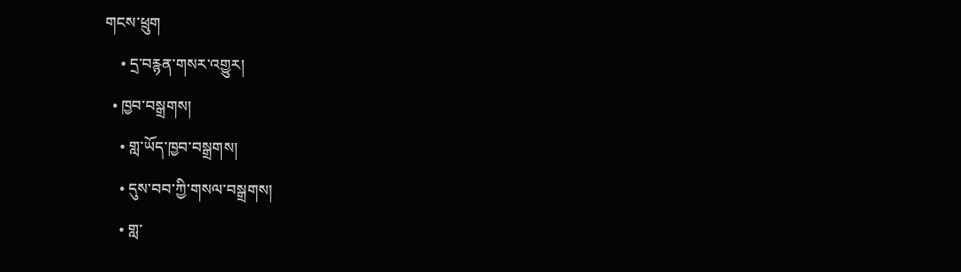གངས་ཕྲུག
    • དྲ་བརྙན་གསར་འགྱུར།
  • ཁྱབ་བསྒྲགས།
    • གླ་ཡོད་ཁྱབ་བསྒྲགས།
    • དུས་བབ་ཀྱི་གསལ་བསྒྲགས།
    • གླ་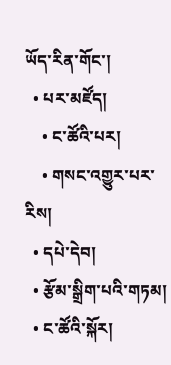ཡོད་རིན་གོང་།
  • པར་མཛོད།
    • ང་ཚོའི་པར།
    • གསང་འགྱུར་པར་རིས།
  • དཔེ་དེབ།
  • རྩོམ་སྒྲིག་པའི་གཏམ།
  • ང་ཚོའི་སྐོར།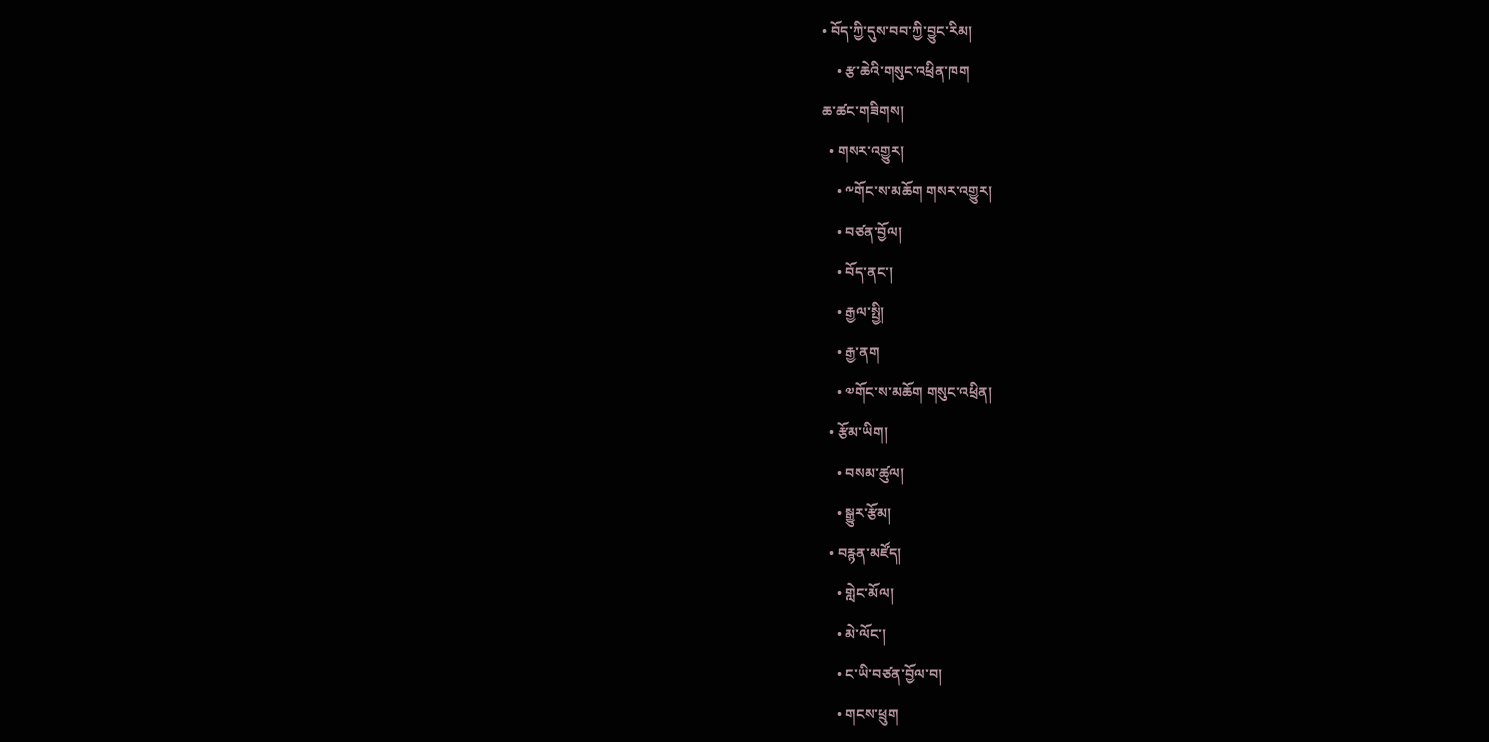• བོད་ཀྱི་དུས་བབ་ཀྱི་བྱུང་རིམ།
    • རྩ་ཆེའི་གསུང་འཕྲིན་ཁག
ཆ་ཚང་གཟིགས།
  • གསར་འགྱུར།
    • ༸གོང་ས་མཆོག གསར་འགྱུར།
    • བཙན་བྱོལ།
    • བོད་ནང་།
    • རྒྱལ་སྤྱི།
    • རྒྱ་ནག
    • ༧གོང་ས་མཆོག གསུང་འཕྲིན།
  • རྩོམ་ཡིག།
    • བསམ་ཚུལ།
    • སྒྱུར་རྩོམ།
  • བརྙན་མཛོད།
    • གླེང་མོལ།
    • མེ་ལོང་།
    • ང་ཡི་བཙན་བྱོལ་བ།
    • གངས་ཕྲུག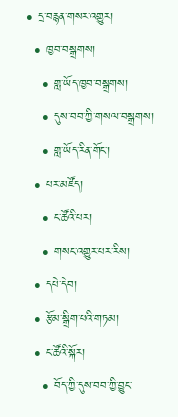• དྲ་བརྙན་གསར་འགྱུར།
  • ཁྱབ་བསྒྲགས།
    • གླ་ཡོད་ཁྱབ་བསྒྲགས།
    • དུས་བབ་ཀྱི་གསལ་བསྒྲགས།
    • གླ་ཡོད་རིན་གོང་།
  • པར་མཛོད།
    • ང་ཚོའི་པར།
    • གསང་འགྱུར་པར་རིས།
  • དཔེ་དེབ།
  • རྩོམ་སྒྲིག་པའི་གཏམ།
  • ང་ཚོའི་སྐོར།
    • བོད་ཀྱི་དུས་བབ་ཀྱི་བྱུང་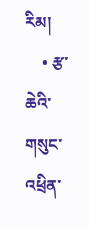རིམ།
    • རྩ་ཆེའི་གསུང་འཕྲིན་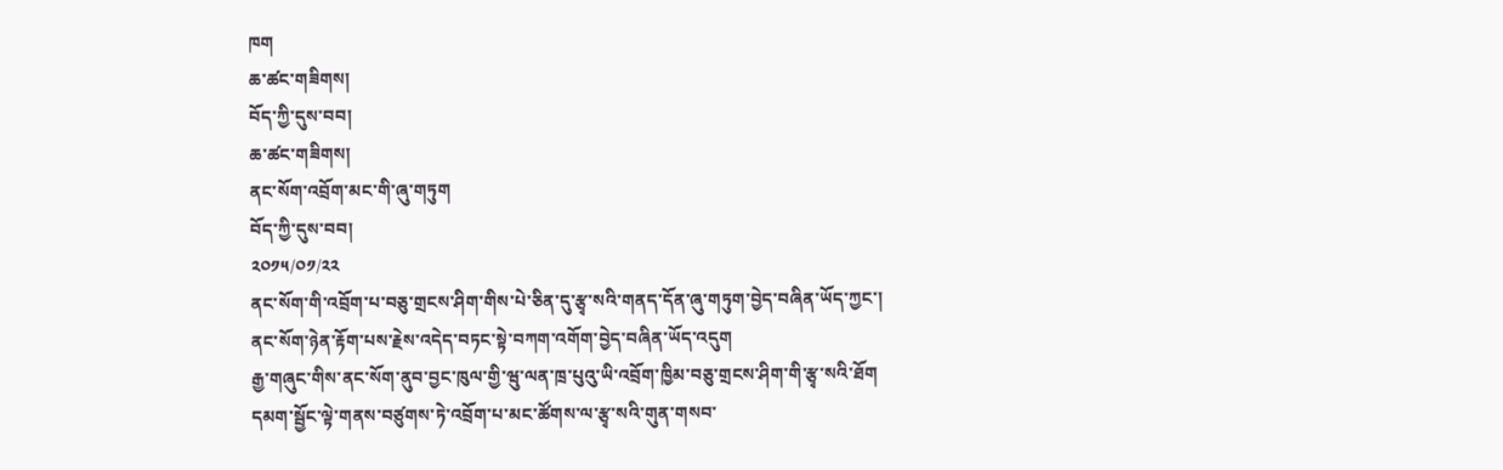ཁག
ཆ་ཚང་གཟིགས།
བོད་ཀྱི་དུས་བབ།
ཆ་ཚང་གཟིགས།
ནང་སོག་འབྲོག་མང་གི་ཞུ་གཏུག
བོད་ཀྱི་དུས་བབ།
༢༠༡༥/༠༡/༢༢
ནང་སོག་གི་འབྲོག་པ་བཅུ་གྲངས་ཤིག་གིས་པེ་ཅིན་དུ་རྩྭ་སའི་གནད་དོན་ཞུ་གཏུག་བྱེད་བཞིན་ཡོད་ཀྱང་། ནང་སོག་ཉེན་རྟོག་པས་རྗེས་འདེད་བཏང་སྟེ་བཀག་འགོག་བྱེད་བཞིན་ཡོད་འདུག
རྒྱ་གཞུང་གིས་ནང་སོག་ནུབ་བྱང་ཁུལ་གྱི་ཝུ་ལན་ཁྲ་པུའུ་ཡི་འབྲོག་ཁྱིམ་བཅུ་གྲངས་ཤིག་གི་རྩྭ་སའི་ཐོག དམག་སྦྱོང་ལྟེ་གནས་བཙུགས་ཏེ་འབྲོག་པ་མང་ཚོགས་ལ་རྩྭ་སའི་གུན་གསབ་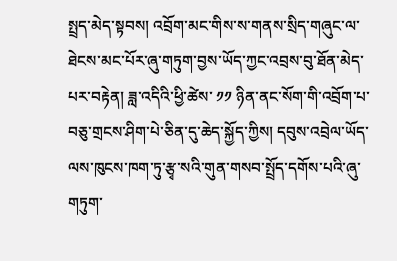སྤྲད་མེད་སྟབས། འབྲོག་མང་གིས་ས་གནས་སྲིད་གཞུང་ལ་ཐེངས་མང་པོར་ཞུ་གཏུག་བྱས་ཡོད་ཀྱང་འབྲས་བུ་ཐོན་མེད་པར་བརྟེན། ཟླ་འདིའི་ཕྱི་ཚེས་ ༡༡ ཉིན་ནང་སོག་གི་འབྲོག་པ་བཅུ་གྲངས་ཤིག་པེ་ཅིན་དུ་ཆེད་སྐྱོད་ཀྱིས། དབུས་འབྲེལ་ཡོད་ལས་ཁུངས་ཁག་ཏུ་རྩྭ་སའི་གུན་གསབ་སྤྲོད་དགོས་པའི་ཞུ་གཏུག་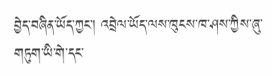བྱེད་བཞིན་ཡོད་ཀྱང་། འབྲེལ་ཡོད་ལས་ཁུངས་ཁ་ཤས་ཀྱིས་ཞུ་གཏུག་ཡི་གེ་དང་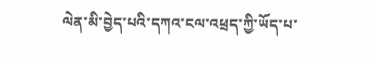ལེན་མི་བྱེད་པའི་དཀའ་ངལ་འཕྲད་ཀྱི་ཡོད་པ་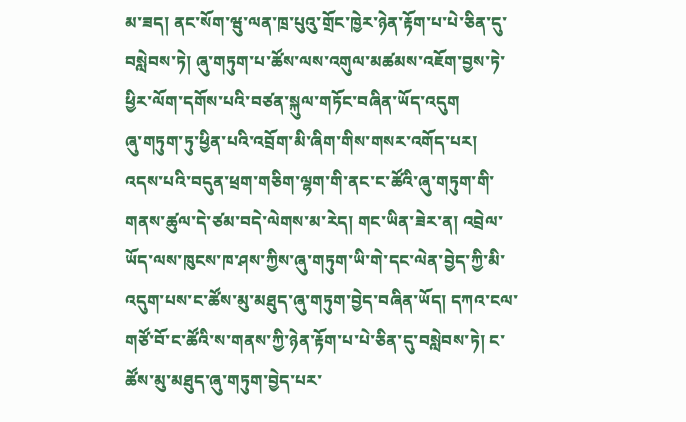མ་ཟད། ནང་སོག་ཝུ་ལན་ཁྲ་པུའུ་གྲོང་ཁྱེར་ཉེན་རྟོག་པ་པེ་ཅིན་དུ་བསླེབས་ཏེ། ཞུ་གཏུག་པ་ཚོས་ལས་འགུལ་མཚམས་འཇོག་བྱས་ཏེ་ཕྱིར་ལོག་དགོས་པའི་བཙན་སྐུལ་གཏོང་བཞིན་ཡོད་འདུག
ཞུ་གཏུག་ཏུ་ཕྱིན་པའི་འབྲོག་མི་ཞིག་གིས་གསར་འགོད་པར། འདས་པའི་བདུན་ཕྲག་གཅིག་ལྷག་གི་ནང་ང་ཚོའི་ཞུ་གཏུག་གི་གནས་ཚུལ་དེ་ཙམ་བདེ་ལེགས་མ་རེད། གང་ཡིན་ཟེར་ན། འབྲེལ་ཡོད་ལས་ཁུངས་ཁ་ཤས་ཀྱིས་ཞུ་གཏུག་ཡི་གེ་དང་ལེན་བྱེད་ཀྱི་མི་འདུག་པས་ང་ཚོས་མུ་མཐུད་ཞུ་གཏུག་བྱེད་བཞིན་ཡོད། དཀའ་ངལ་གཙོ་བོ་ང་ཚོའི་ས་གནས་ཀྱི་ཉེན་རྟོག་པ་པེ་ཅིན་དུ་བསླེབས་ཏེ། ང་ཚོས་མུ་མཐུད་ཞུ་གཏུག་བྱེད་པར་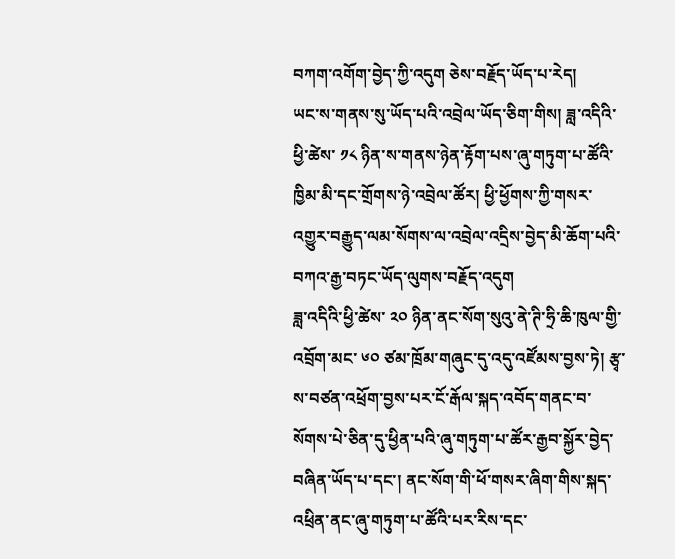བཀག་འགོག་བྱེད་ཀྱི་འདུག ཅེས་བརྗོད་ཡོད་པ་རེད།
ཡང་ས་གནས་སུ་ཡོད་པའི་འབྲེལ་ཡོད་ཅིག་གིས། ཟླ་འདིའི་ཕྱི་ཚེས་ ༡༨ ཉིན་ས་གནས་ཉེན་རྟོག་པས་ཞུ་གཏུག་པ་ཚོའི་ཁྱིམ་མི་དང་གྲོགས་ཉེ་འབྲེལ་ཚོར། ཕྱི་ཕྱོགས་ཀྱི་གསར་འགྱུར་བརྒྱུད་ལམ་སོགས་ལ་འབྲེལ་འདྲིས་བྱེད་མི་ཆོག་པའི་བཀའ་རྒྱ་བཏང་ཡོད་ལུགས་བརྗོད་འདུག
ཟླ་འདིའི་ཕྱི་ཚེས་ ༢༠ ཉིན་ནང་སོག་སུའུ་ནེ་ཊི་ཧྲི་ཆི་ཁུལ་གྱི་འབྲོག་མང་ ༦༠ ཙམ་ཁྲོམ་གཞུང་དུ་འདུ་འཛོམས་བྱས་ཏེ། རྩྭ་ས་བཙན་འཕྲོག་བྱས་པར་ངོ་རྒོལ་སྐད་འབོད་གནང་བ་སོགས་པེ་ཅིན་དུ་ཕྱིན་པའི་ཞུ་གཏུག་པ་ཚོར་རྒྱབ་སྐྱོར་བྱེད་བཞིན་ཡོད་པ་དང་། ནང་སོག་གི་ཕོ་གསར་ཞིག་གིས་སྐད་འཕྲིན་ནང་ཞུ་གཏུག་པ་ཚོའི་པར་རིས་དང་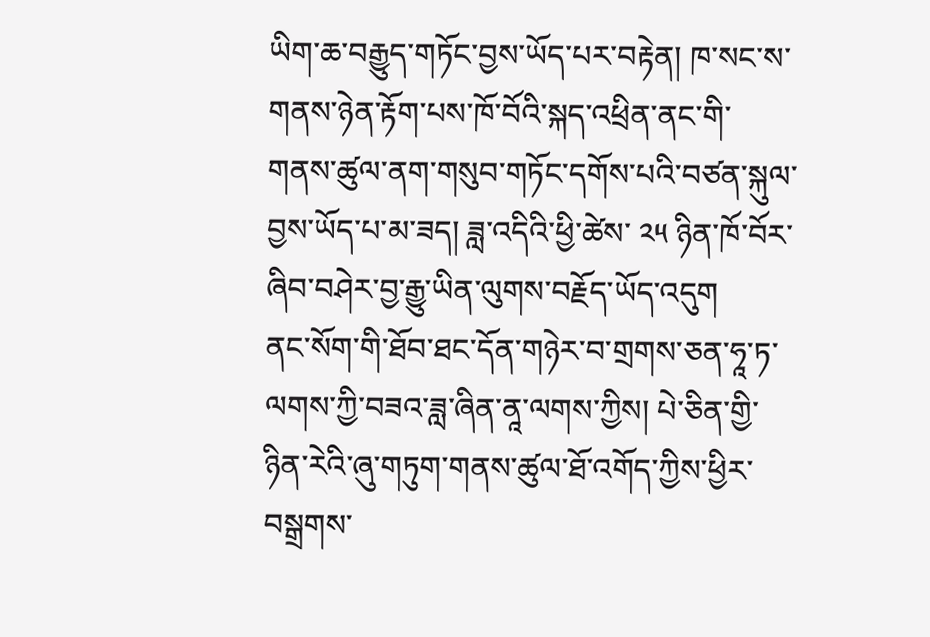ཡིག་ཆ་བརྒྱུད་གཏོང་བྱས་ཡོད་པར་བརྟེན། ཁ་སང་ས་གནས་ཉེན་རྟོག་པས་ཁོ་བོའི་སྐད་འཕྲིན་ནང་གི་གནས་ཚུལ་ནག་གསུབ་གཏོང་དགོས་པའི་བཙན་སྐུལ་བྱས་ཡོད་པ་མ་ཟད། ཟླ་འདིའི་ཕྱི་ཚེས་ ༢༥ ཉིན་ཁོ་བོར་ཞིབ་བཤེར་བྱ་རྒྱུ་ཡིན་ལུགས་བརྗོད་ཡོད་འདུག
ནང་སོག་གི་ཐོབ་ཐང་དོན་གཉེར་བ་གྲགས་ཅན་ཧཱ་ཏ་ལགས་ཀྱི་བཟའ་ཟླ་ཞིན་ནཱ་ལགས་ཀྱིས། པེ་ཅིན་གྱི་ཉིན་རེའི་ཞུ་གཏུག་གནས་ཚུལ་ཐོ་འགོད་ཀྱིས་ཕྱིར་བསྒྲགས་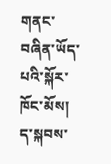གནང་བཞིན་ཡོད་པའི་སྐོར་ཁོང་མོས། ད་སྐབས་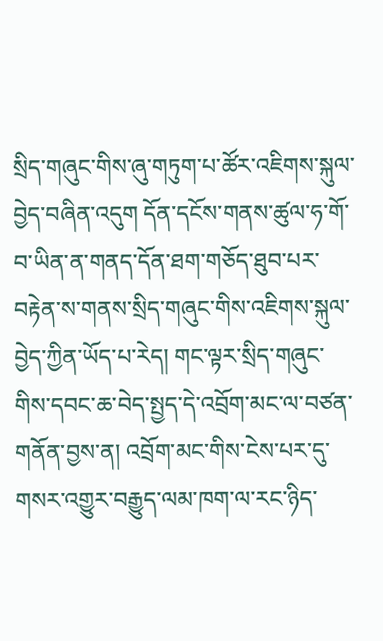སྲིད་གཞུང་གིས་ཞུ་གཏུག་པ་ཚོར་འཇིགས་སྐུལ་བྱེད་བཞིན་འདུག དོན་དངོས་གནས་ཚུལ་ཧ་གོ་བ་ཡིན་ན་གནད་དོན་ཐག་གཅོད་ཐུབ་པར་བརྟེན་ས་གནས་སྲིད་གཞུང་གིས་འཇིགས་སྐུལ་བྱེད་ཀྱིན་ཡོད་པ་རེད། གང་ལྟར་སྲིད་གཞུང་གིས་དབང་ཆ་བེད་སྤྱད་དེ་འབྲོག་མང་ལ་བཙན་གནོན་བྱས་ན། འབྲོག་མང་གིས་ངེས་པར་དུ་གསར་འགྱུར་བརྒྱུད་ལམ་ཁག་ལ་རང་ཉིད་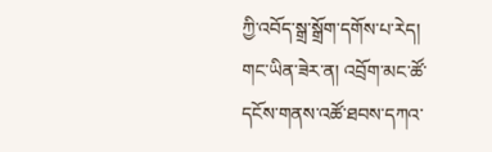ཀྱི་འབོད་སྒྲ་སྒྲོག་དགོས་པ་རེད། གང་ཡིན་ཟེར་ན། འབྲོག་མང་ཚོ་དངོས་གནས་འཚོ་ཐབས་དཀའ་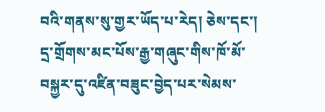བའི་གནས་སུ་གྱར་ཡོད་པ་རེད། ཅེས་དང་། དྲ་གྲོགས་མང་པོས་རྒྱ་གཞུང་གིས་ཁོ་མོ་བསྐྱར་དུ་འཛིན་བཟུང་བྱེད་པར་སེམས་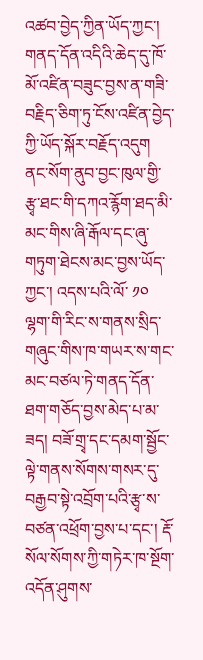འཚབ་བྱེད་ཀྱིན་ཡོད་ཀྱང་། གནད་དོན་འདིའི་ཆེད་དུ་ཁོ་མོ་འཛིན་བཟུང་བྱས་ན་གཟི་བརྗིད་ཅིག་ཏུ་ངོས་འཛིན་བྱེད་ཀྱི་ཡོད་སྐོར་བརྗོད་འདུག
ནང་སོག་ནུབ་བྱང་ཁུལ་གྱི་རྩྭ་ཐང་གི་དཀའ་རྙོག་ཐད་མི་མང་གིས་ཞི་རྒོལ་དང་ཞུ་གཏུག་ཐེངས་མང་བྱས་ཡོད་ཀྱང་། འདས་པའི་ལོ་ ༡༠ ལྷག་གི་རིང་ས་གནས་སྲིད་གཞུང་གིས་ཁ་གཡར་ས་གང་མང་བཙལ་ཏེ་གནད་དོན་ཐག་གཅོད་བྱས་མེད་པ་མ་ཟད། བཟོ་གྲྭ་དང་དམག་སྦྱོང་ལྟེ་གནས་སོགས་གསར་དུ་བརྒྱབ་སྟེ་འབྲོག་པའི་རྩྭ་ས་བཙན་འཕྲོག་བྱས་པ་དང་། རྡོ་སོལ་སོགས་ཀྱི་གཏེར་ཁ་སྔོག་འདོན་ཤུགས་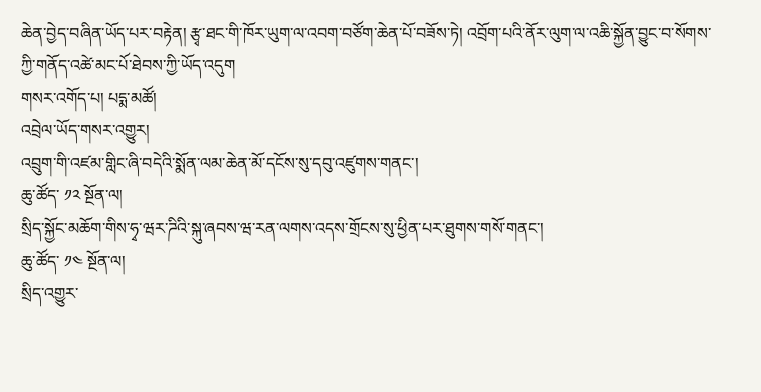ཆེན་བྱེད་བཞིན་ཡོད་པར་བརྟེན། རྩྭ་ཐང་གི་ཁོར་ཡུག་ལ་འབག་བཙོག་ཆེན་པོ་བཟོས་ཏེ། འབྲོག་པའི་ནོར་ལུག་ལ་འཆི་སྐྱོན་བྱུང་བ་སོགས་ཀྱི་གནོད་འཚེ་མང་པོ་ཐེབས་ཀྱི་ཡོད་འདུག
གསར་འགོད་པ། པདྨ་མཚོ།
འབྲེལ་ཡོད་གསར་འགྱུར།
འབྲུག་གི་འཛམ་གླིང་ཞི་བདེའི་སྨོན་ལམ་ཆེན་མོ་དངོས་སུ་དབུ་འཛུགས་གནང་།
ཆུ་ཚོད་ ༡༢ སྔོན་ལ།
སྲིད་སྐྱོང་མཆོག་གིས་ཧྭ་ཝར་ཌིའི་སྐུ་ཞབས་ཝ་རན་ལགས་འདས་གྲོངས་སུ་ཕྱིན་པར་ཐུགས་གསོ་གནང་།
ཆུ་ཚོད་ ༡༤ སྔོན་ལ།
སྲིད་འགྱུར་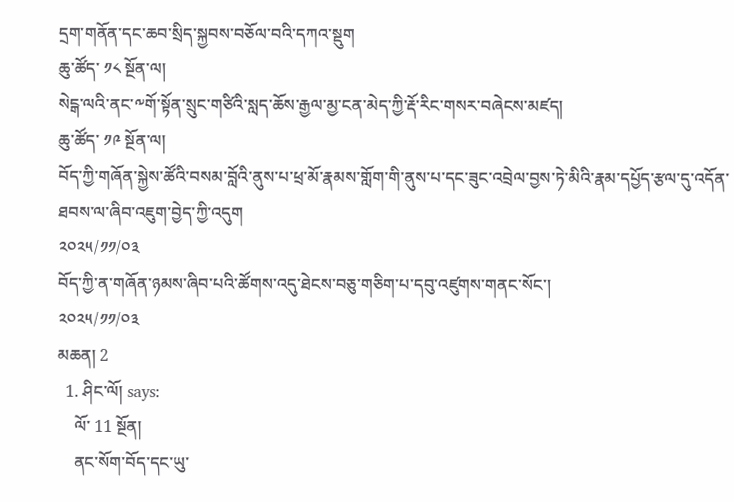དྲག་གནོན་དང་ཆབ་སྲིད་སྐྱབས་བཅོལ་བའི་དཀའ་སྡུག
ཆུ་ཚོད་ ༡༨ སྔོན་ལ།
སེངྒ་ལའི་ནང་༸གོ་སྟོན་སྲུང་གཙིའི་སླད་ཆོས་རྒྱལ་མྱ་ངན་མེད་ཀྱི་རྡོ་རིང་གསར་བཞེངས་མཛད།
ཆུ་ཚོད་ ༡༩ སྔོན་ལ།
བོད་ཀྱི་གཞོན་སྐྱེས་ཚོའི་བསམ་བློའི་ནུས་པ་ཕྲ་མོ་རྣམས་གློག་གི་ནུས་པ་དང་ཟུང་འབྲེལ་བྱས་ཏེ་མིའི་རྣམ་དཔྱོད་རྩལ་དུ་འདོན་ཐབས་ལ་ཞིབ་འཇུག་བྱེད་ཀྱི་འདུག
༢༠༢༥/༡༡/༠༣
བོད་ཀྱི་ན་གཞོན་ཉམས་ཞིབ་པའི་ཚོགས་འདུ་ཐེངས་བཅུ་གཅིག་པ་དབུ་འཛུགས་གནང་སོང་།
༢༠༢༥/༡༡/༠༣
མཆན། 2
  1. ཤིང་ལོ། says:
    ལོ་ 11 སྔོན།
    ནང་སོག་བོད་དང་ཡུ་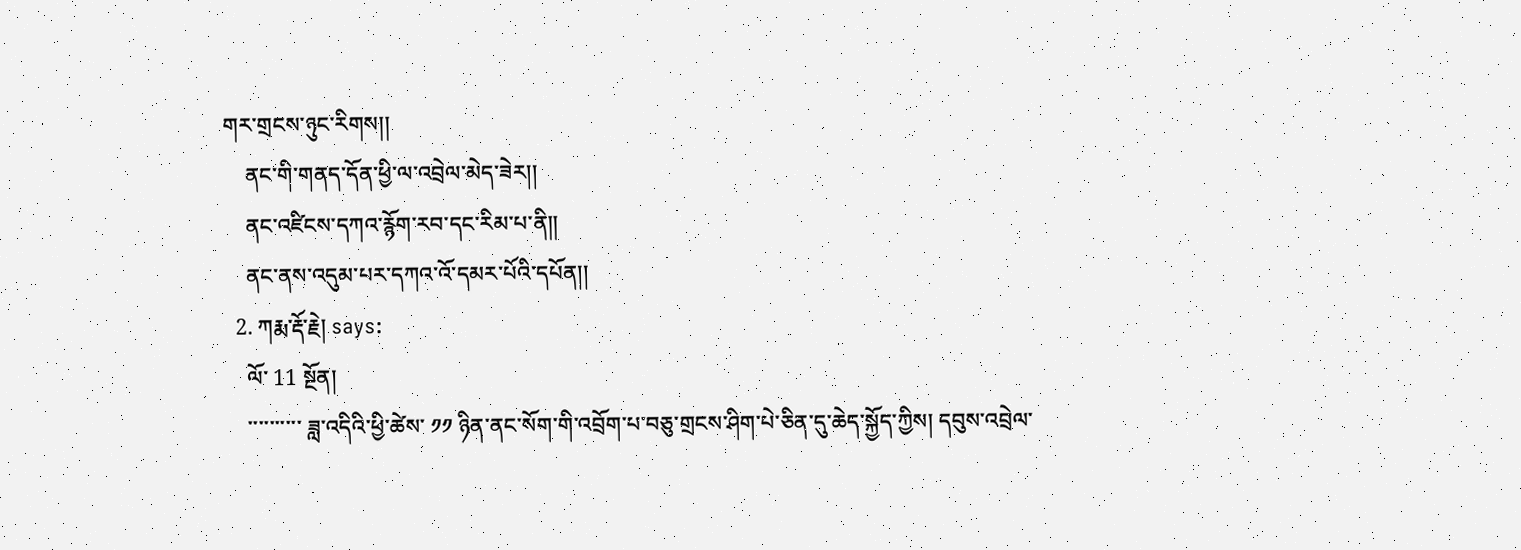གར་གྲངས་ཉུང་རིགས།།
    ནང་གི་གནད་དོན་ཕྱི་ལ་འབྲེལ་མེད་ཟེར།།
    ནང་འཛིངས་དཀའ་རྙོག་རབ་དང་རིམ་པ་ནི།།
    ནང་ནས་འདུམ་པར་དཀའ་འོ་དམར་པོའི་དཔོན།།
  2. ཀརྨ་རྡོ་རྗེ། says:
    ལོ་ 11 སྔོན།
    ་་་་་་་་་་ ཟླ་འདིའི་ཕྱི་ཚེས་ ༡༡ ཉིན་ནང་སོག་གི་འབྲོག་པ་བཅུ་གྲངས་ཤིག་པེ་ཅིན་དུ་ཆེད་སྐྱོད་ཀྱིས། དབུས་འབྲེལ་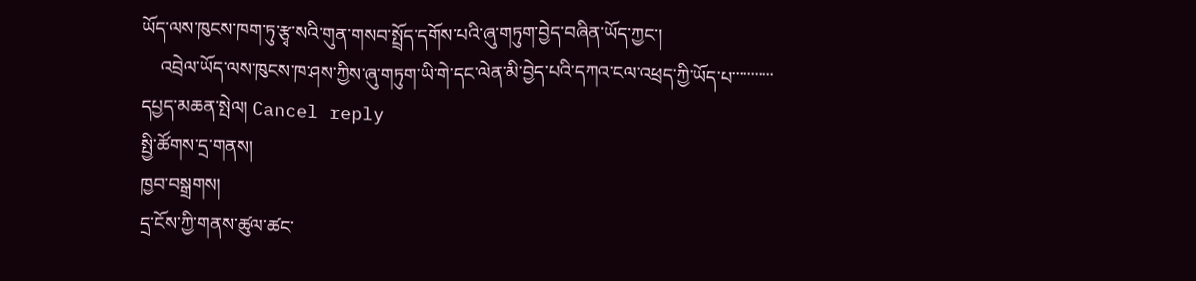ཡོད་ལས་ཁུངས་ཁག་ཏུ་རྩྭ་སའི་གུན་གསབ་སྤྲོད་དགོས་པའི་ཞུ་གཏུག་བྱེད་བཞིན་ཡོད་ཀྱང་།
    འབྲེལ་ཡོད་ལས་ཁུངས་ཁ་ཤས་ཀྱིས་ཞུ་གཏུག་ཡི་གེ་དང་ལེན་མི་བྱེད་པའི་དཀའ་ངལ་འཕྲད་ཀྱི་ཡོད་པ་་་་་་་་་་་
དཔྱད་མཆན་སྤེལ། Cancel reply
སྤྱི་ཚོགས་དྲ་གནས།
ཁྱབ་བསྒྲགས།
དྲ་ངོས་ཀྱི་གནས་ཚུལ་ཚང་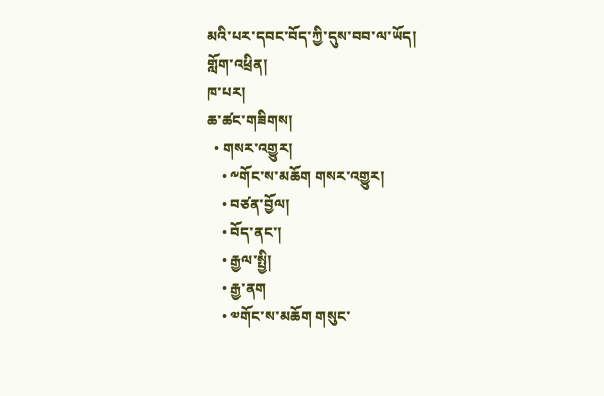མའི་པར་དབང་བོད་ཀྱི་དུས་བབ་ལ་ཡོད།
གློག་འཕྲིན།
ཁ་པར།
ཆ་ཚང་གཟིགས།
  • གསར་འགྱུར།
    • ༸གོང་ས་མཆོག གསར་འགྱུར།
    • བཙན་བྱོལ།
    • བོད་ནང་།
    • རྒྱལ་སྤྱི།
    • རྒྱ་ནག
    • ༧གོང་ས་མཆོག གསུང་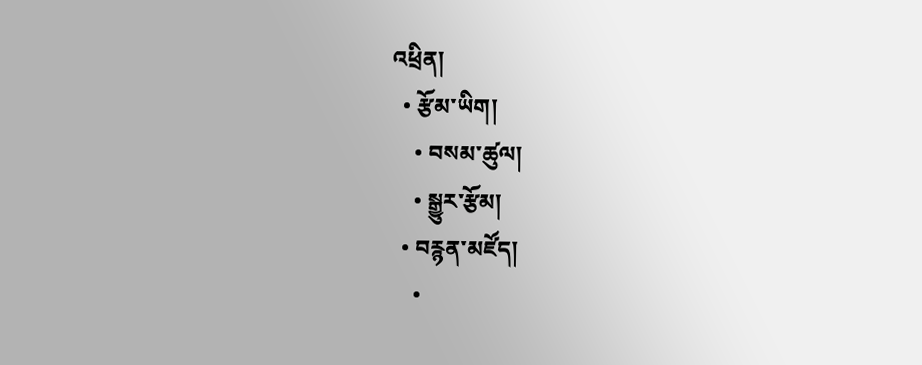འཕྲིན།
  • རྩོམ་ཡིག།
    • བསམ་ཚུལ།
    • སྒྱུར་རྩོམ།
  • བརྙན་མཛོད།
    •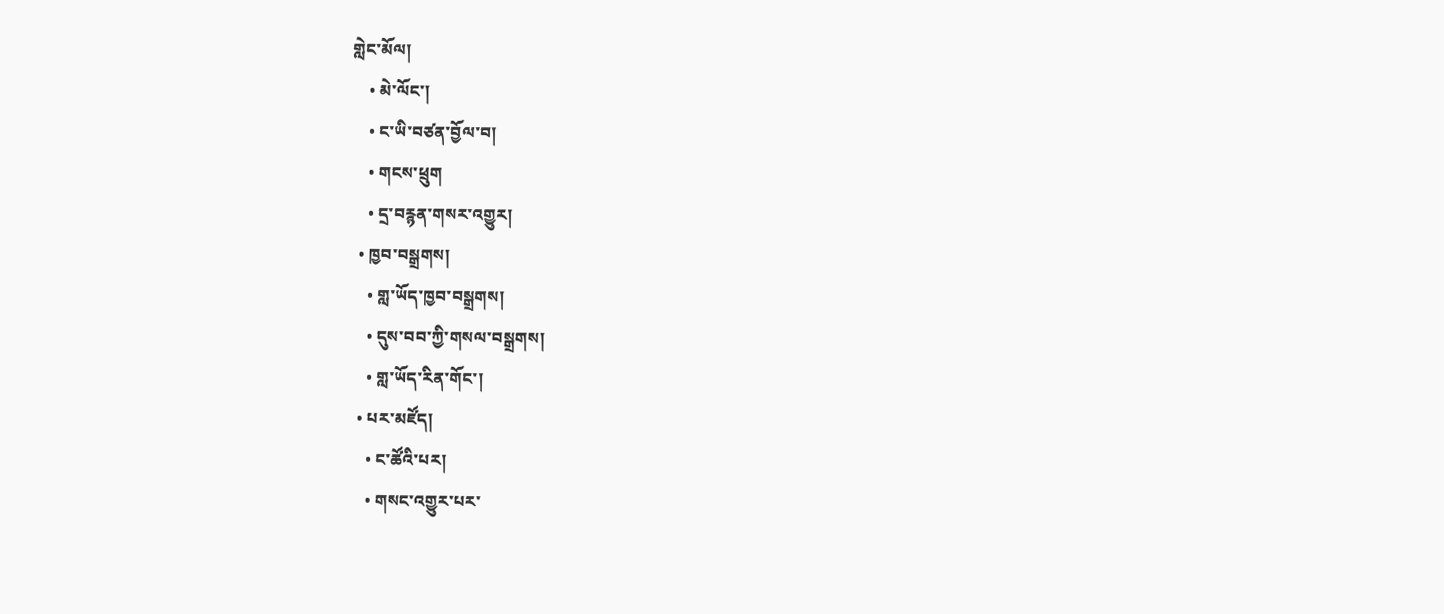གླེང་མོལ།
    • མེ་ལོང་།
    • ང་ཡི་བཙན་བྱོལ་བ།
    • གངས་ཕྲུག
    • དྲ་བརྙན་གསར་འགྱུར།
  • ཁྱབ་བསྒྲགས།
    • གླ་ཡོད་ཁྱབ་བསྒྲགས།
    • དུས་བབ་ཀྱི་གསལ་བསྒྲགས།
    • གླ་ཡོད་རིན་གོང་།
  • པར་མཛོད།
    • ང་ཚོའི་པར།
    • གསང་འགྱུར་པར་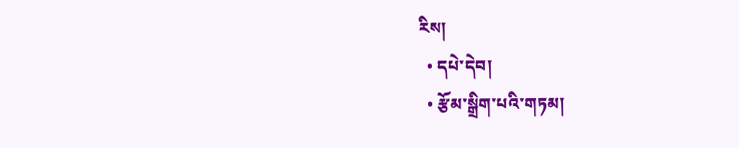རིས།
  • དཔེ་དེབ།
  • རྩོམ་སྒྲིག་པའི་གཏམ།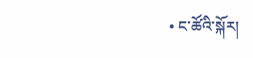• ང་ཚོའི་སྐོར།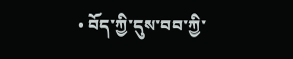• བོད་ཀྱི་དུས་བབ་ཀྱི་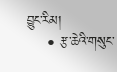བྱུང་རིམ།
    • རྩ་ཆེའི་གསུང་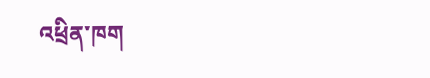འཕྲིན་ཁག